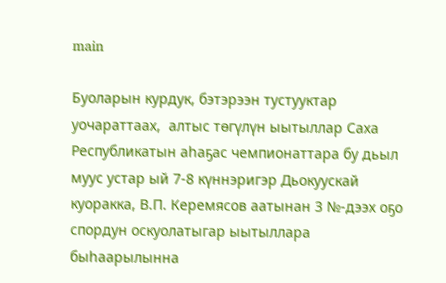main

Буоларын курдук, бэтэрээн тустууктар уочараттаах,  алтыс төгүлүн ыытыллар Саха Республикатын аһаҕас чемпионаттара бу дьыл муус устар ый 7-8 күннэригэр Дьокуускай куоракка, В.П. Керемясов аатынан 3 №-дээх оҕо спордун оскуолатыгар ыытыллара быһаарылынна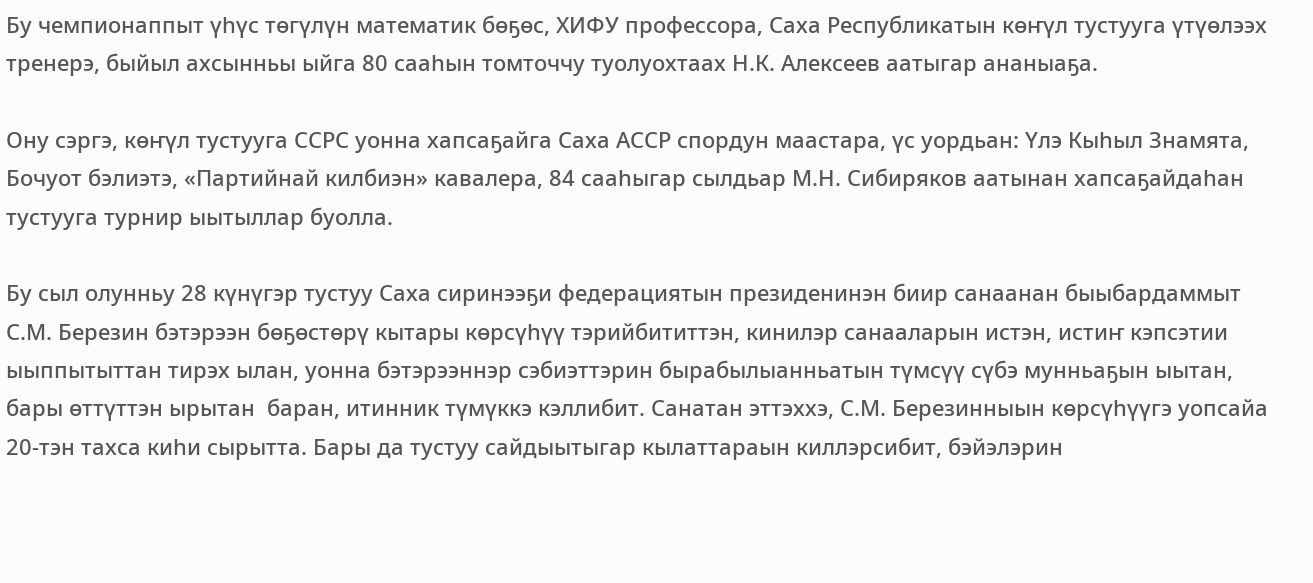Бу чемпионаппыт үһүс төгүлүн математик бөҕөс, ХИФУ профессора, Саха Республикатын көҥүл тустууга үтүөлээх тренерэ, быйыл ахсынньы ыйга 80 сааһын томточчу туолуохтаах Н.К. Алексеев аатыгар ананыаҕа.

Ону сэргэ, көҥүл тустууга ССРС уонна хапсаҕайга Саха АССР спордун маастара, үс уордьан: Үлэ Кыһыл Знамята, Бочуот бэлиэтэ, «Партийнай килбиэн» кавалера, 84 сааһыгар сылдьар М.Н. Сибиряков аатынан хапсаҕайдаһан тустууга турнир ыытыллар буолла.

Бу сыл олунньу 28 күнүгэр тустуу Саха сиринээҕи федерациятын президенинэн биир санаанан быыбардаммыт С.М. Березин бэтэрээн бөҕөстөрү кытары көрсүһүү тэрийбититтэн, кинилэр санааларын истэн, истиҥ кэпсэтии ыыппытыттан тирэх ылан, уонна бэтэрээннэр сэбиэттэрин бырабылыанньатын түмсүү сүбэ мунньаҕын ыытан, бары өттүттэн ырытан  баран, итинник түмүккэ кэллибит. Санатан эттэххэ, С.М. Березинныын көрсүһүүгэ уопсайа 20-тэн тахса киһи сырытта. Бары да тустуу сайдыытыгар кылаттараын киллэрсибит, бэйэлэрин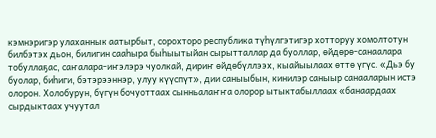кэмнэригэр улаханнык аатырбыт, сорохторо республика түһүлгэтигэр хотторуу хомолтотун билбэтэх дьон, билигин сааһыра быһыытыйан сырытталлар да буоллар, өйдөрө-санаалара тобуллаҕас, саҥалара-иҥэлэрэ чуолкай, дириҥ өйдөбүллээх, кыайыылаах өттө үгүс. «Дьэ бу буолар, биһиги, бэтэрээннэр, улуу күүспүт», дии саныыбын, кинилэр саныыр санааларын истэ олорон. Холобурун, бүгүн бочуоттаах сынньалаҥҥа олорор ытыктабыллаах «банаардаах сырдыктаах учуутал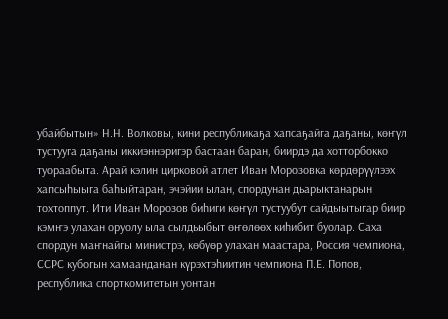убайбытын» Н.Н. Волковы, кини республикаҕа хапсаҕайга даҕаны, көҥүл тустууга даҕаны иккиэннэригэр бастаан баран, биирдэ да хотторбокко туораабыта. Арай кэлин цирковой атлет Иван Морозовка көрдөрүүлээх хапсыһыыга баһыйтаран, эчэйии ылан, спордунан дьарыктанарын тохтоппут. Ити Иван Морозов биһиги көҥүл тустуубут сайдыытыгар биир кэмҥэ улахан оруолу ыла сылдьыбыт өҥөлөөх киһибит буолар. Саха спордун маҥнайгы министрэ, көбүөр улахан маастара, Россия чемпиона, ССРС кубогын хамаанданан күрэхтэһиитин чемпиона П.Е. Попов, республика спорткомитетын уонтан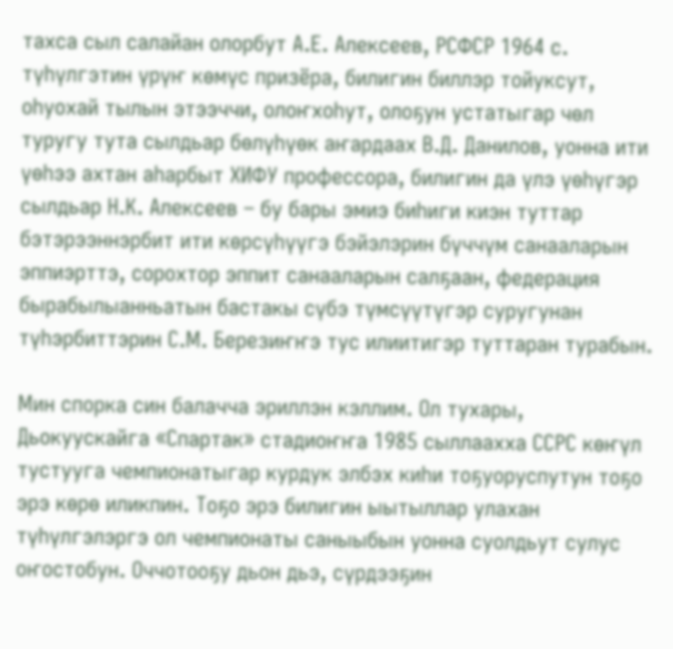тахса сыл салайан олорбут А.Е. Алексеев, РСФСР 1964 с. түһүлгэтин үрүҥ көмүс призёра, билигин биллэр тойуксут, оһуохай тылын этээччи, олоҥхоһут, олоҕун устатыгар чөл туругу тута сылдьар бөлүһүөк аҥардаах В.Д. Данилов, уонна ити үөһээ ахтан аһарбыт ХИФУ профессора, билигин да үлэ үөһүгэр сылдьар Н.К. Алексеев – бу бары эмиэ биһиги киэн туттар бэтэрээннэрбит ити көрсүһүүгэ бэйэлэрин бүччүм санааларын эппиэрттэ, сорохтор эппит санааларын салҕаан, федерация бырабылыанньатын бастакы сүбэ түмсүүтүгэр суругунан түһэрбиттэрин С.М. Березиҥҥэ тус илиитигэр туттаран турабын.

Мин спорка син балачча эриллэн кэллим. Ол тухары, Дьокуускайга «Спартак» стадиоҥҥа 1985 сыллаахха ССРС көҥүл тустууга чемпионатыгар курдук элбэх киһи тоҕуоруспутун тоҕо эрэ көрө иликпин. Тоҕо эрэ билигин ыытыллар улахан түһүлгэлэргэ ол чемпионаты саныыбын уонна суолдьут сулус оҥостобун. Оччотооҕу дьон дьэ, сүрдээҕин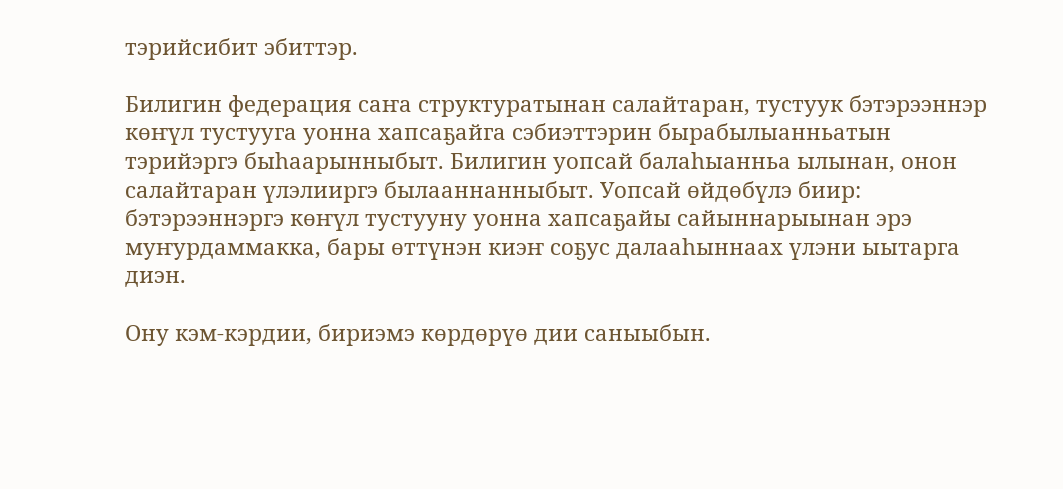тэрийсибит эбиттэр.

Билигин федерация саҥа структуратынан салайтаран, тустуук бэтэрээннэр көҥүл тустууга уонна хапсаҕайга сэбиэттэрин бырабылыанньатын тэрийэргэ быһаарынныбыт. Билигин уопсай балаһыанньа ылынан, онон салайтаран үлэлииргэ былааннанныбыт. Уопсай өйдөбүлэ биир: бэтэрээннэргэ көҥүл тустууну уонна хапсаҕайы сайыннарыынан эрэ муҥурдаммакка, бары өттүнэн киэҥ соҕус далааһыннаах үлэни ыытарга диэн.

Ону кэм-кэрдии, бириэмэ көрдөрүө дии саныыбын.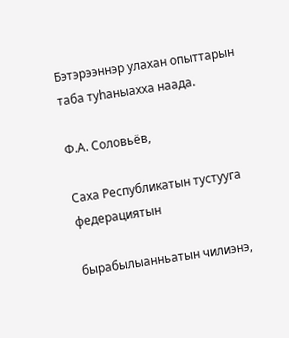Бэтэрээннэр улахан опыттарын таба туһаныахха наада.

Ф.А. Соловьёв,

Саха Республикатын тустууга федерациятын

бырабылыанньатын чилиэнэ,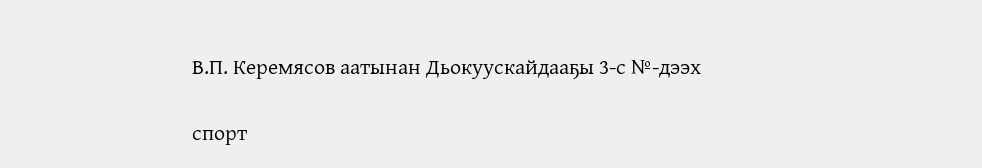В.П. Керемясов аатынан Дьокуускайдааҕы 3-с №-дээх

спорт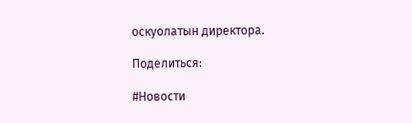оскуолатын директора.

Поделиться:

#Новости